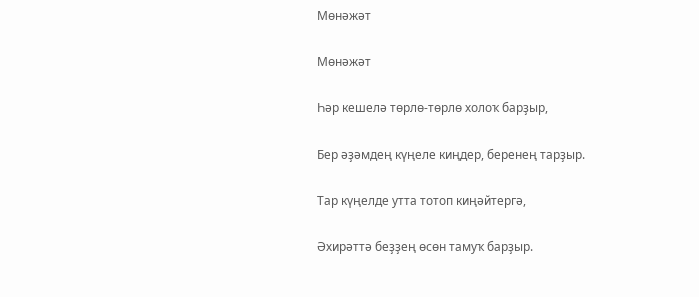Мөнәжәт

Мөнәжәт

Һәр кешелә төрлө-төрлө холоҡ барҙыр,

Бер әҙәмдең күңеле киңдер, беренең тарҙыр.

Тар күңелде утта тотоп киңәйтергә,

Әхирәттә беҙҙең өсөн тамуҡ барҙыр.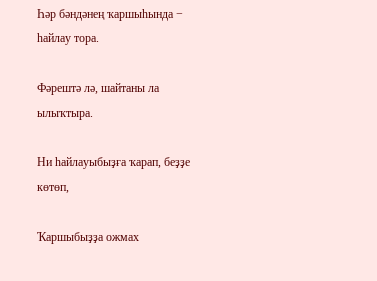Һәр бәндәнең ҡаршыһында − һайлау тора.

Фәрештә лә, шайтаны ла ылыҡтыра.

Ни һайлауыбыҙға ҡарап, беҙҙе көтөп,

Ҡаршыбыҙҙа ожмах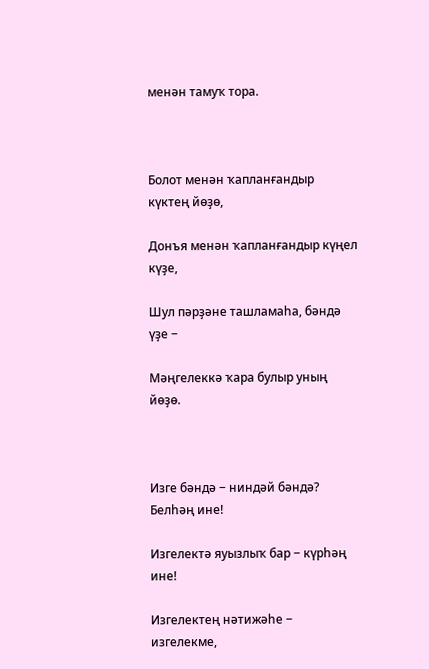менән тамуҡ тора.



Болот менән ҡапланғандыр күктең йөҙө,

Донъя менән ҡапланғандыр күңел күҙе,

Шул пәрҙәне ташламаһа, бәндә үҙе −

Мәңгелеккә ҡара булыр уның йөҙө.



Изге бәндә − ниндәй бәндә? Белһәң ине!

Изгелектә яуызлыҡ бар − күрһәң ине!

Изгелектең нәтижәһе − изгелекме,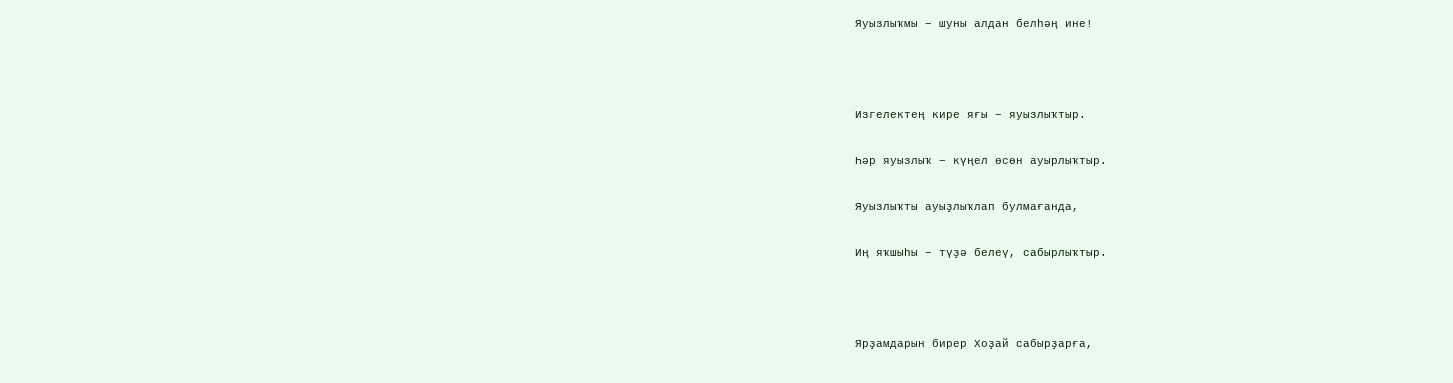Яуызлыҡмы − шуны алдан белһәң ине!



Изгелектең кире яғы − яуызлыҡтыр.

Һәр яуызлыҡ − күңел өсөн ауырлыҡтыр.

Яуызлыҡты ауыҙлыҡлап булмағанда,

Иң яҡшыһы − түҙә белеү, сабырлыҡтыр.



Ярҙамдарын бирер Хоҙай сабырҙарға,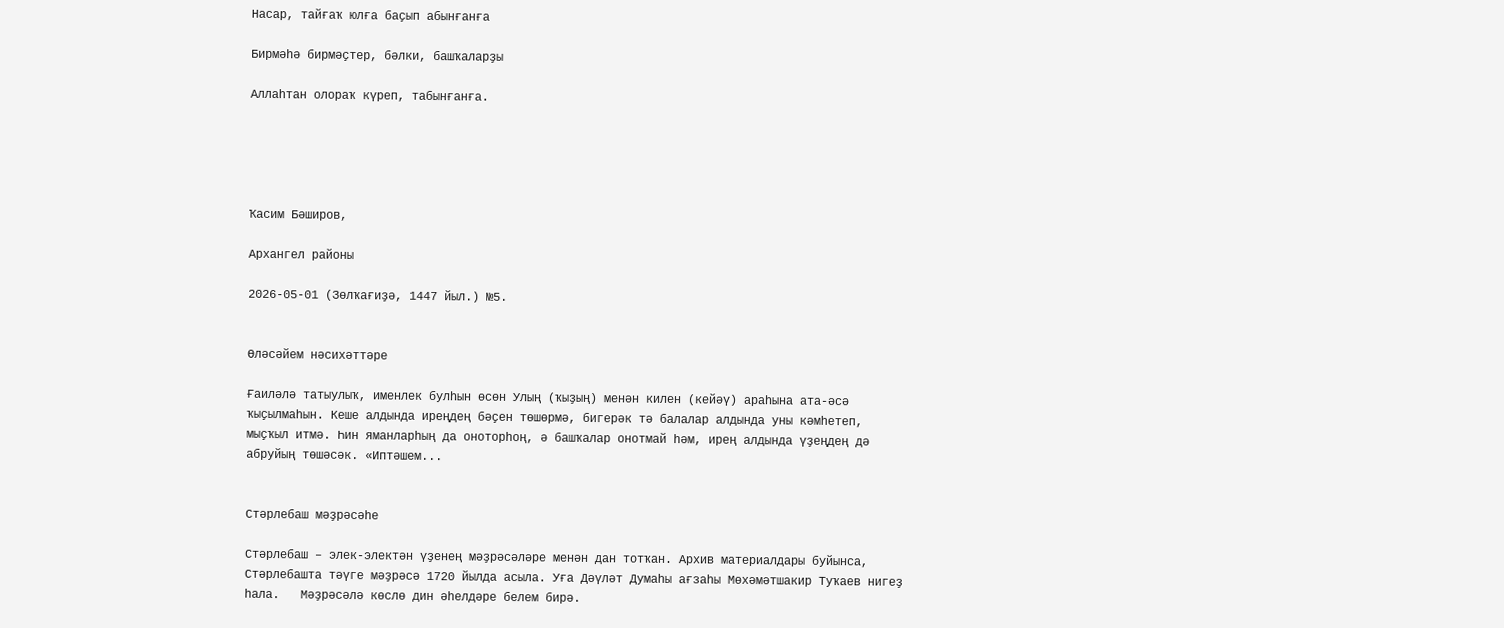Насар, тайғаҡ юлға баҫып абынғанға

Бирмәһә бирмәҫтер, бәлки, башҡаларҙы

Аллаһтан олораҡ күреп, табынғанға.





Ҡасим Бәширов,

Архангел районы

2026-05-01 (Зөлҡағиҙә, 1447 йыл.) №5.


Өләсәйем нәсихәттәре

Ғаиләлә татыулыҡ, именлек булһын өсөн Улың (ҡыҙың) менән килен (кейәү) араһына ата-әсә ҡыҫылмаһын. Кеше алдында иреңдең бәҫен төшөрмә, бигерәк тә балалар алдында уны кәмһетеп, мыҫҡыл итмә. Һин яманларһың да оноторһоң, ә башҡалар онотмай һәм, ирең алдында үҙеңдең дә абруйың төшәсәк. «Иптәшем...


Стәрлебаш мәҙрәсәһе

Стәрлебаш – элек-электән үҙенең мәҙрәсәләре менән дан тотҡан. Архив материалдары буйынса, Стәрлебашта тәүге мәҙрәсә 1720 йылда асыла. Уға Дәүләт Думаһы ағзаһы Мөхәмәтшакир Туҡаев нигеҙ һала.   Мәҙрәсәлә көслө дин әһелдәре белем бирә.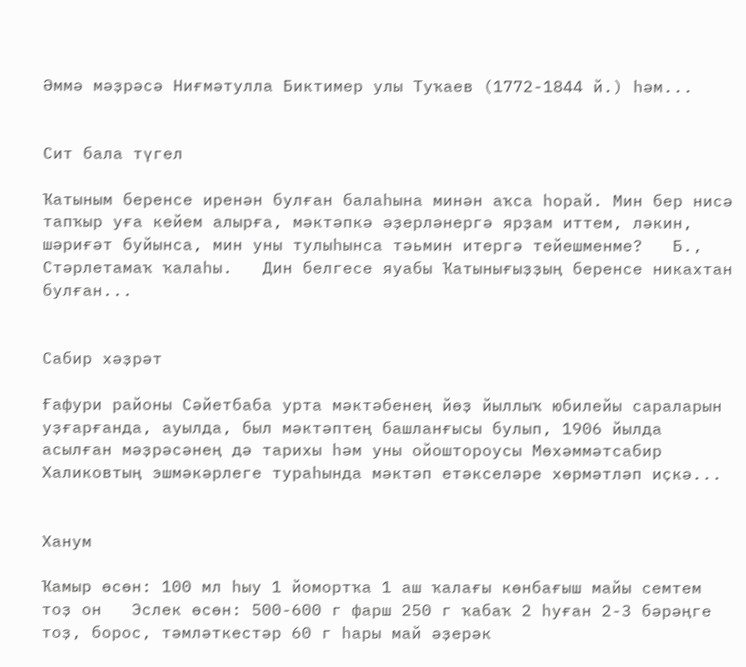Әммә мәҙрәсә Ниғмәтулла Биктимер улы Туҡаев (1772-1844 й.) һәм...


Сит бала түгел

Ҡатыным беренсе иренән булған балаһына минән аҡса һорай. Мин бер нисә тапҡыр уға кейем алырға, мәктәпкә әҙерләнергә ярҙам иттем, ләкин, шәриғәт буйынса, мин уны тулыһынса тәьмин итергә тейешменме?   Б., Стәрлетамаҡ ҡалаһы.   Дин белгесе яуабы Ҡатынығыҙҙың беренсе никахтан булған...


Сабир хәҙрәт

Ғафури районы Сәйетбаба урта мәктәбенең йөҙ йыллыҡ юбилейы сараларын уҙғарғанда, ауылда, был мәктәптең башланғысы булып, 1906 йылда асылған мәҙрәсәнең дә тарихы һәм уны ойоштороусы Мөхәммәтсабир Халиковтың эшмәкәрлеге тураһында мәктәп етәкселәре хөрмәтләп иҫкә...


Ханум

Ҡамыр өсөн: 100 мл һыу 1 йомортҡа 1 аш ҡалағы көнбағыш майы семтем тоҙ он   Эслек өсөн: 500-600 г фарш 250 г ҡабаҡ 2 һуған 2-3 бәрәңге тоҙ, борос, тәмләткестәр 60 г һары май әҙерәк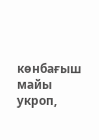көнбағыш майы укроп,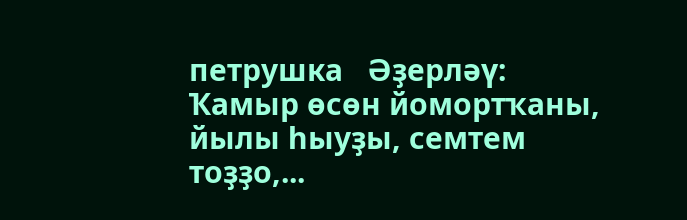петрушка   Әҙерләү: Ҡамыр өсөн йомортҡаны, йылы һыуҙы, семтем тоҙҙо,...